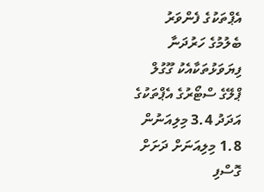އެޕްތަކުގެ ފެންވަރު ބެލުމުގެ ހަރުދަނާ ފިޔަވަޅުތަކާއެކު ގޫގުލް ޕްލޭގެ ސްޓޯރުގެ އެޕްތަކުގެ އަދަދު 3.4 މިލިއަނުން 1.8 މިލިއަނަށް ދަށަށް ގޮސްފި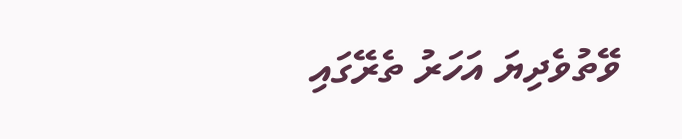ވޭތުވެދިޔަ އަހަރު ތެރޭގައި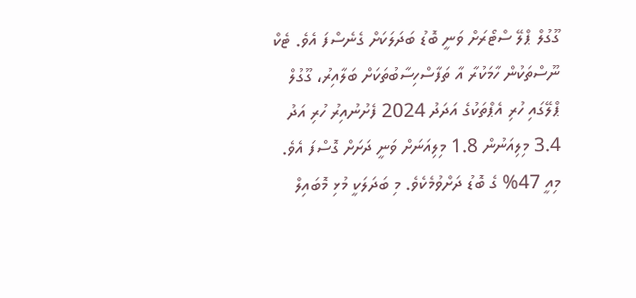ގޫގުލް ޕްލޭ ސްޓޯރަށް ވަނީ ބޮޑު ބަދަލަކަށް ގެނެސްފަ އެވެ. ޓެކް ނޫސްތަކުން ހާމަކުރާ އާ ތަފާސްހިސާބުތަކަށް ބަލާއިރު، ގޫގުލް ޕްލޭގައި ހުރި އެޕްތަކުގެ އަދަދު 2024 ފެށުނުއިރު ހުރި އަދު 3.4 މިލިއަނުން 1.8 މިލިއަނަށް ވަނީ ދަށަށް ގޮސްފަ އެވެ. މިއީ 47% ގެ ބޮޑު ދަށްވުމެކެވެ. މި ބަދަލަކީ މުޅި މޮބައިލް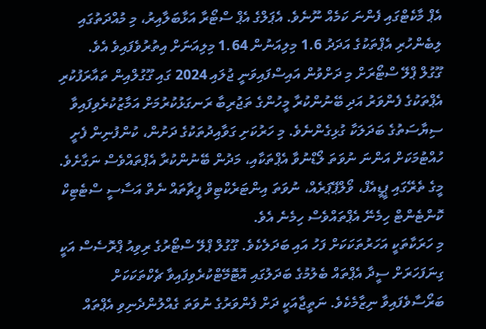އެޕް މާކެޓްގައި ފެންނަ ކަމެއް ނޫނެވެ. އެޕަލްގެ އެޕް ސްޓޯރާ އަޅާބަލާއިރު، މި މުއްދަތުގައި ލިބެންހުރި އެޕްތަކުގެ އަދަދު 1.6 މިލިއަނުން 1.64 މިލިއަނަށް އިތުރުވެފައިވެ އެވެ.
ގޫގުލް ޕްލޭ ސްޓޯރަށް މި ދަށްވުން އައިސްފައިވަނީ ޖުލައި 2024 ގައި ގޫގުލްއިން ތައާރަފުކުރި އެޕްތަކުގެ ފެންވަރު އަދި ބޭނުންކުރާ މީހުންގެ ތަޖުރިބާ ރަނގަޅުކުރުމަށް އަމާޒުކުރެވިފައިވާ ސިޔާސަތުގެ ބަދަލަކާ ގުޅިގެންނެވެ. މި ހަރުކަށި ގަވާއިދުތަކުގެ ދަށުން، ކުންފުނިން ފެށީ ހުއްޓުމަކަށް އަންނަ ނުވަތަ ލޯޑްނުވާ އެޕްތަކާއި، މަދުން ބޭނުންކުރާ އެޕްތައްވެސް ނަގާށެވެ. މީގެ ތެރޭގައި ޕީޑީއެފް، ވޯލްޕޭޕަރެއް، ނުވަތަ އިންޓަރެކްޓިވް ފީޗާތައް ނެތް އަސާސީ ސްޓެޓިކް ކޮންޓެންޓް ހިމެނޭ އެޕްތައްވެސް ހިމެނެ އެވެ.
މި ހަރަކާތަކީ އަހަރުތަކަކަށް ފަހު އައި ބަދަލެކެވެ. ގޫގުލް ޕްލޭ ސްޓޯރުގެ ރިވިއު ޕްރޮސެސް އަކީ ގިނަފަހަރަށް ސީދާ އެޕްތައް ބެލުމުގެ ބަދަލުގައި އޮޓޮމޭޓްކުރެވިފައިވާ ޗެކްތަކަކަށް ބަރޯސާވެފައިވާ ނިޒާމެކެވެ. ނަތީޖާއަކީ ދަށް ފެންވަރުގެ ނުވަތަ ގެއްލުންދެނިވި އެޕްތައް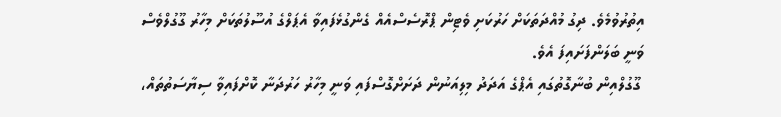އިތުރުވުމެވެ. ދިގު މުއްދަތަކަށް ހަރުކަށި ވެޓިން ޕްރޮސެސްއެއް ގެންގުޅެފައިވާ އެޕަލްގެ އުސޫލުތަކަށް މިހާރު ގޫގުލްވެސް ވަނީ ބަލަންފަށައިފަ އެވެ.
 ގޫގުލްއިން ބުނާގޮތުގައި އެޕްގެ އަދަދު މިލިއަނުން ދަށަށްގޮސްފައި ވަނީ މިހާރު ހަރުދަނާ ކޮށްފައިވާ ސިޔާސަތުތައް،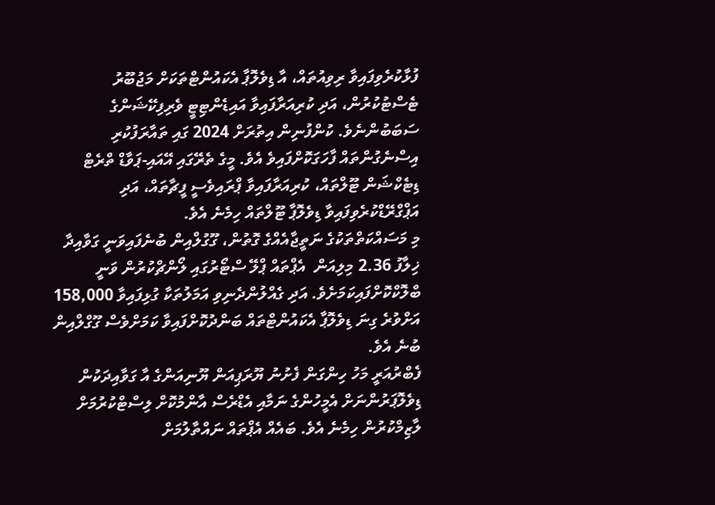ފުޅާކުރެވިފައިވާ ރިވިއުތައް، އާ ޑިވެލޮޕާ އެކައުންޓްތަކަށް މަޖުބޫރު ޓެސްޓުކުރުން، އަދި ކުރިއަރާފައިވާ އައިޑެންޓިޓީ ވެރިފިކޭޝަންގެ ސަބަބުންނެވެ. ކުންފުނިން އިތުރަށް 2024 ގައި ތައާރަފުކުރި އިސްނެގުންތައް ފާހަގަކޮށްފައިވެ އެވެ. މީގެ ތެރޭގައި އޭއައި-ޕަވާޑް ތްރެޓް ޑިޓެކްޝަން ޓޫލްތައް، ކުރިއަރާފައިވާ ޕްރައިވެސީ ފީޗާތައް، އަދި އަޕްގްރޭޑްކުރެވިފައިވާ ޑިވެލޮޕާ ޓޫލްތައް ހިމެނެ އެވެ.
މި މަސައްކަތްތަކުގެ ނަތީޖާއެއްގެ ގޮތުން، ގޫގުލްއިން ބުނެފައިވަނީ ގަވާއިދާ ޚިލާފު 2.36 މިލިއަން  އެޕްތައް ޕްލޭ ސްޓޯރުގައި ލޯންޗްކުރުން ވަނީ ބްލޮކްކޮށްފައިކަމަށެވެ. އަދި ގެއްލުންދެނިވި އަމަލުތަކާ ގުޅިފައިވާ 158,000 އަށްވުރެ ގިނަ ޑިވެލޮޕާ އެކައުންޓްތައް ބަންދުކޮށްފައިވާ ކަމަށްވެސް ގޫގްލްއިން ބުނެ އެވެ.
ފެބްރުއަރީ މަހު ހިންގަން ފެށުނު ޔޫރަޕިއަން ޔޫނިއަންގެ އާ ގަވާއިދަކުން ޑިވެލޮޕަރުންނަށް އެމީހުންގެ ނަމާއި އެޑްރެސް އާންމުކޮށް ލިސްޓްކުރުމަށް ލާޒިމްކުރުން ހިމެނެ އެވެ. ބައެއް އެޕްތައް ނައްތާލުމަށް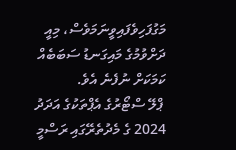މަގުފަހިވެފައިވީނަމަވެސް، މިއީ ދަށްވުމުގެ މައިގަނޑު ސަބަބެއް ކަމަކަށް ނުފެނެ އެވެ.
 ޕްލޭ ސްޓޯރުގެ އެޕްތަކުގެ އަދަދު 2024 ގެ މެދުތެރޭގައި ރަސްމީ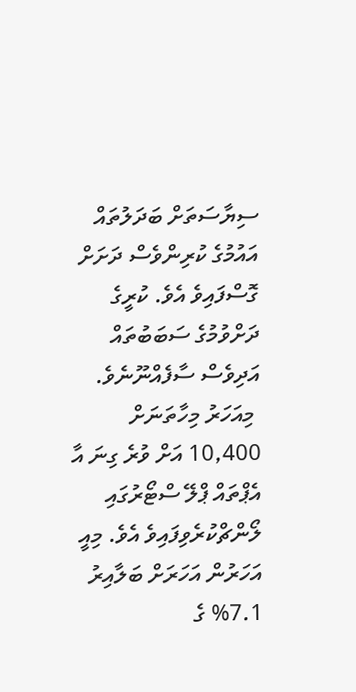ސިޔާސަތަށް ބަދަލުތައް އައުމުގެ ކުރިންވެސް ދަށަށް ގޮސްފައިވެ އެވެ. ކުރީގެ ދަށްވުމުގެ ސަބަބުތައް އަދިވެސް ސާފެއްނޫނެވެ.
 މިއަހަރު މިހާތަނަށް 10,400 އަށް ވުރެ ގިނަ އާ އެޕްތައް ޕްލޭ ސްޓޯރުގައި ލޯންޗްކުރެވިފައިވެ އެވެ. މިއީ އަހަރުން އަހަރަށް ބަލާއިރު 7.1% ގެ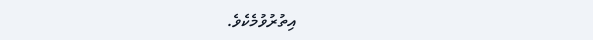އިތުރުވުމެކެވެ.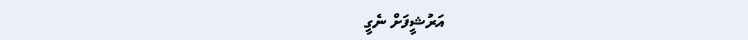އަރުޝީފަށް ނެގީ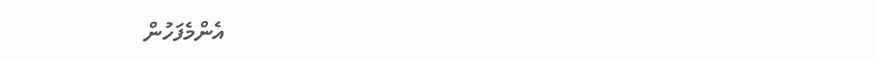އެންމެފަހުން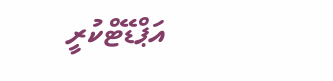އަޕްޑޭޓްކުރީ